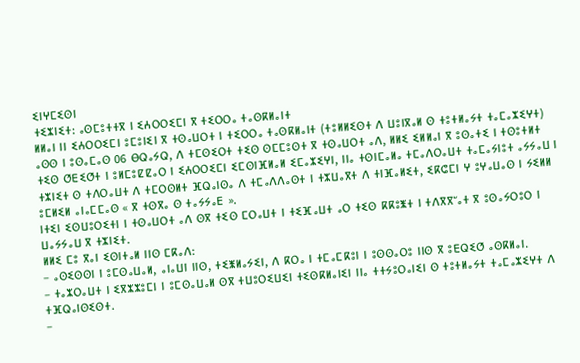ⵉⵏⵖⵎⵉⵙⵏ
ⵜⵉⵣⵏⵉⵜ: ⴰⵙⵎⵓⵜⵜⴳ ⵏ ⵉⵄⵔⵔⵉⵎⵏ ⴳ ⵜⵉⵔⵔⴰ ⵜⴰⵙⴽⵍⴰⵏⵜ
ⵍⵍⴰⵏ ⵏⵏ ⵉⵄⵔⵔⵉⵎⵏ ⵓⵎⵓⵏⵉⵏ ⴳ ⵜⵙⴰⵡⵔⵜ ⵏ ⵜⵉⵔⵔⴰ ⵜⴰⵙⴽⵍⴰⵏⵜ (ⵜⵓⵍⵍⵉⵙⵜ ⴷ ⵡⵓⵏⴳⴰⵍ ⵙ ⵜⵓⵜⵍⴰⵢⵜ ⵜⴰⵎⴰⵣⵉⵖⵜ) ⴰⵙⵙ ⵏ ⵓⵙⴰⵎⴰⵙ 06 ⴱⵕⴰⵢⵕ, ⴷ ⵜⵎⵙⵉⵔⵜ ⵜⵉⵙ ⵙⵎⵎⵓⵙⵜ ⴳ ⵜⵙⴰⵡⵔⵜ ⴰⴷ, ⵍⵍⵉ ⵉⵍⵍⴰⵏ ⴳ ⵓⵙⴰⵜⵉ ⵏ ⵜⵙⵓⵜⵍⵜ ⵜⵉⵙ ⵚⴹⵉⵚⵜ ⵏ ⵓⵍⵎⵓⵇⵇⴰⵔ ⵏ ⵉⵄⵔⵔⵉⵎⵏ ⵉⵎⵙⵏⴼⵍⴰⵍ ⵉⵎⴰⵣⵉⵖⵏ, ⵏⵏⴰ ⵜⵙⵏⵎⴰⵍⴰ ⵜⵎⴰⴷⵔⴰⵡⵜ ⵜⴰⵎⴰⵢⵏⵓⵜ ⴰⵢⵢⴰⵡ ⵏ ⵜⵣⵏⵉⵜ ⵙ ⵜⴷⵔⴰⵡⵜ ⴷ ⵜⵎⵔⵙⵍⵜ ⴼⵕⴰⵏⵙⴰ ⴷ ⵜⵎⴰⴷⴷⴰⵙⵜ ⵏ ⵜⵣⵡⴰⴳⵜ ⴷ ⵜⵏⴼⴰⵍⵉⵜ, ⵉⴽⵛⵎⵏ ⵖ ⵓⵖⴰⵡⴰⵙ ⵏ ⵢⵉⵍⵍ ⵓⵎⵍⵉⵍ ⴰⵏⴰⵎⵎⴰⵙ « ⴳ ⵜⵙⴳⴰ ⵙ ⵜⴰⵢⵢⴰⴹ ».
ⵏⵜⵉⵏ ⵉⵙⵡⵓⵔⵉⵜⵏ ⵏ ⵜⵙⴰⵡⵔⵜ ⴰⴷ ⵙⴳ ⵜⵉⵙ ⵎⵔⴰⵡⵜ ⵏ ⵜⵉⴼⴰⵡⵜ ⴰⵔ ⵜⵉⵙ ⴽⴽⵓⵥⵜ ⵏ ⵜⴷⴳⴳⵯⴰⵜ ⴳ ⵓⵙⴰⵢⵔⵓⵔ ⵏ ⵡⴰⵢⵢⴰⵡ ⴳ ⵜⵣⵏⵉⵜ.
ⵍⵍⵉ ⵎⵓ ⴳⴰⵏ ⵉⵙⵏⵜⴰⵍ ⵏⵏⵙ ⵎⴽⴰⴷ:
– ⴰⵙⵉⵙⵙⵏ ⵏ ⵓⵎⵙⴰⵡⴰⵍ, ⴰⵏⴰⵡⵏ ⵏⵏⵙ, ⵜⵉⵥⵍⴰⵢⵉⵏ, ⴷ ⴽⵔⴰ ⵏ ⵜⵎⴰⵎⴽⵓⵏ ⵏ ⵓⵙⵙⴰⵔⵓ ⵏⵏⵙ ⴳ ⵓⴹⵕⵉⵚ ⴰⵙⴽⵍⴰⵏ.
– ⵜⴰⵣⵔⴰⵡⵜ ⵏ ⵉⴳⵣⵣⵓⵎⵏ ⵏ ⵓⵎⵙⴰⵡⴰⵍ ⵙⴳ ⵜⵡⵓⵔⵉⵡⵉⵏ ⵜⵉⵙⴽⵍⴰⵏⵉⵏ ⵏⵏⴰ ⵜⵜⵢⵓⵔⴰⵏⵉⵏ ⵙ ⵜⵓⵜⵍⴰⵢⵜ ⵜⴰⵎⴰⵣⵉⵖⵜ ⴷ ⵜⴼⵕⴰⵏⵙⵉⵙⵜ.
–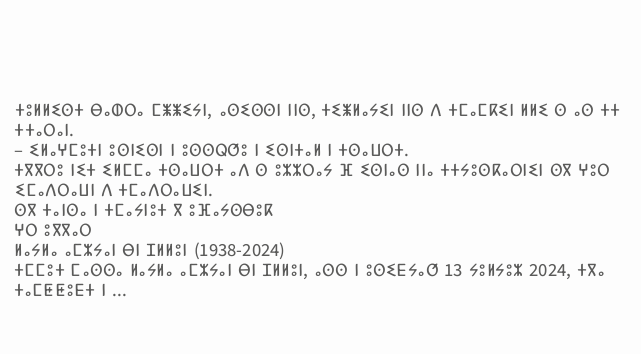ⵜⵓⵍⵍⵉⵙⵜ ⴱⴰⵀⵔⴰ ⵎⵥⵥⵉⵢⵏ, ⴰⵙⵉⵙⵙⵏ ⵏⵏⵙ, ⵜⵉⵥⵍⴰⵢⵉⵏ ⵏⵏⵙ ⴷ ⵜⵎⴰⵎⴽⵉⵏ ⵍⵍⵉ ⵙ ⴰⵙ ⵜⵜ ⵜⵜⴰⵔⴰⵏ.
– ⵉⵍⴰⵖⵎⵓⵜⵏ ⵓⵙⵏⵉⵙⵏ ⵏ ⵓⵙⵙⵕⵚⵓ ⵏ ⵉⵙⵏⵜⴰⵍ ⵏ ⵜⵙⴰⵡⵔⵜ.
ⵜⴳⴳⵔⵓ ⵏⵉⵜ ⵉⵍⵎⵎⴰ ⵜⵙⴰⵡⵔⵜ ⴰⴷ ⵙ ⵓⵣⵣⵔⴰⵢ ⴼ ⵉⵙⵏⴰⵙ ⵏⵏⴰ ⵜⵜⵢⵓⵙⴽⴰⵔⵏⵉⵏ ⵙⴳ ⵖⵓⵔ ⵉⵎⴰⴷⵔⴰⵡⵏ ⴷ ⵜⵎⴰⴷⵔⴰⵡⵉⵏ.
ⵙⴳ ⵜⴰⵏⵙⴰ ⵏ ⵜⵎⴰⵢⵏⵓⵜ ⴳ ⵓⴼⴰⵢⵙⴱⵓⴽ
ⵖⵔ ⵓⴳⴳⴰⵔ
ⵍⴰⵢⵍⴰ ⴰⵎⵣⵢⴰⵏ ⴱⵏ ⵊⵍⵍⵓⵏ (1938-2024)
ⵜⵎⵎⵓⵜ ⵎⴰⵙⵙⴰ ⵍⴰⵢⵍⴰ ⴰⵎⵣⵢⴰⵏ ⴱⵏ ⵊⵍⵍⵓⵏ, ⴰⵙⵙ ⵏ ⵓⵙⵉⴹⵢⴰⵚ 13 ⵢⵓⵍⵢⵓⵣ 2024, ⵜⴳⴰ ⵜⴰⵎⵟⵟⵓⴹⵜ ⵏ ...